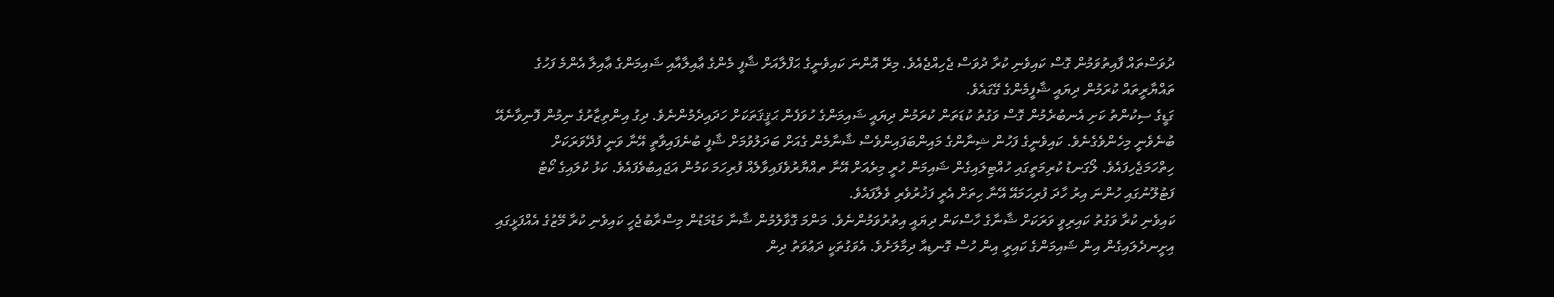ދުވަސްތައް ފާއިތުވަމުން ގޮސް ކައިވެނި ކުރާ ދުވަސް ޖެހިއްޖެއެވެ. މިރޭ އޮންނަ ކައިވެނީގެ ޙަފްލާއަށް ޝާފީ މެންގެ ޢާއިލާއާއި ޝައިމަންގެ ޢާއިލާ އެންމެ ފަހުގެ ތައްޔާރީތައް ކުރަމުން ދިޔައީ ޝާފީމެންގެ ގޭގައެވެ.
ގަޑީގެ ސިކުންތު ކަށި އެނބުރެމުން ގޮސް ވަގުތު ކުޑަތަން ކުރަމުން ދިޔައީ ޝައިމަންގެ ހުވަފެން ޙަޤީޤަތަކަށް ހަދައިދެމުންނެވެ. ދިގު އިންތިޒާރުގެ ނިމުން ފޮނިވާނެއޭ ބުނެވެނީ މިހެންވެގެނެވެ. ކައިވެނީގެ ފަހުން ޝިނާންގެ މައިންބަފައިންވެސް ޝާނާމެން ގެއަށް ބަދަލުވުމަށް ޝާފީ ބުނެފައިވާތީ އޭނާ ވަނީ ފުދޭވަރަކަށް ހިތްހަމަޖެހިފައެވެ. ލޯގަނޑު ކުރިމަތީގައި ހުއްޓިލައިގެން ޝައިމަން ހުރީ މިރެއަށް އޭނާ ތއްޔާރުވެފައިވާލެއް ފުރިހަމަ ކަމުން އަޖައިބުވެފައެވެ. ކަޅު ކުލައިގެ ކޯޓު ފަޓުލޫނުގައި ހުންނަ އިރު ހާދަ ފުރިހަމައޭ އޭނާ ހިތަށް އެރީ ފަޚުރުވެރި ވެލާފައެވެ.
ކައިވެނި ކުރާ ވަގުތު ކައިރިވީ ވަރަކަށް ޝާނާގެ ހާސްކަން ދިޔައީ އިތުރުވަމުންނެވެ. މަންމަ ގޮވާލުމުން ޝާނާ މަޑުމަޑުން މިސްރާބުޖެހީ ކައިވެނި ކުރާ މޭޒުގެ އެއްފަޅީގައި އިށީނދެލައިގެން އިން ޝައިމަންގެ ކައިރީ އިން ހުސް ގޮނޑިއާ ދިމާލަށެވެ. އެވަގުތަކީ ދަޢުވަތު ދިން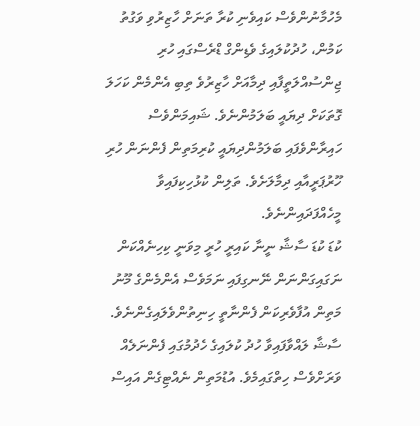މެހުމާނުންވެސް ކައިވެނި ކުރާ ތަނަށް ހާޒިރުވި ވަގުތު ކަމުން، ހުދުކުލައިގެ ވެޑިންގް ޑްރެސްގައި ހުރި ޖިންސުއްލަތީފާއި ދިމާއަށް ހާޒިރުވެ ތިބި އެންމެން ކަހަލަ ގޮތަކަށް ދިޔައީ ބަލަމުންނެވެ. ޝައިމަންވެސް ހައިރާންވެފައި ބަލަމުންދިޔައީ ކުރިމަތިން ފެންނަން ހުރި ހޫރުޕަރީއާއި ދިމާލަށެވެ. ތަލިން ކުޅުހިކިފައިވާ މީހެއްފަދައިންނެވެ.
ކުޑަ ކުޑަ ސާޝާ ނީނާ ކައިރީ ހުރީ މިވަނީ ކިހިނެއްކަން ނަގައިގަންނަން ނޭނގިފައި ނަމަވެސް އެންމެންގެ މޫނު މަތިން އުފާވެރިކަން ފެންނާތީ ހިނިތުންވެލައިގެންނެވެ. ސާޝާ ލައްވާފައިވާ ހުދު ކުލައިގެ ހެދުމުގައި ފެންނަލެއް ވަރަށްވެސް ހިތްގައިމެވެ. އުޑުމަތިން ނެއްޓިގެން އައިސް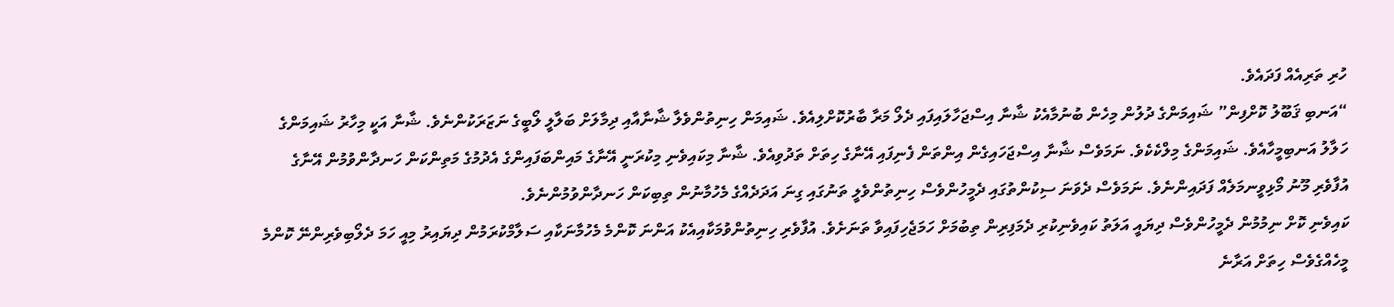ހުރި ތަރިއެއް ފަދައެވެ.
“އަނބި ޤަބޫލު ކޮށްފިން” ޝައިމަންގެ ދުލުން މިހެން ބުނުމާއެކު ޝާނާ އިސްޖަހާލައިފައި ދެލޯ މަރާ ބާރުކޮށްލިއެވެ. ޝައިމަން ހިނިތުންވެލާ ޝާނާއާއި ދިމާލަށް ބަލާލީ ލޯބީގެ ނަޒަރަކުންނެވެ. ޝާނާ އަކީ މިހާރު ޝައިމަންގެ ހަލާލު އަނބިމީހާއެވެ. ޝައިމަންގެ މިލްކެކެވެ. ނަމަވެސް ޝާނާ އިސްޖަހައިގެން އިންތަން ފެނިފައި އޭނާގެ ހިތަށް ތަދުވިއެވެ. ޝާނާ މިކައިވެނި މިކުރަނީ އޭނާގެ މައިންބަފައިންގެ އެދުމުގެ މަތިންކަން ހަނދާންވުމުން އޭނާގެ އުފާވެރި މޫނު މޯޅިވީނމަލެއް ފަދައިންނެވެ. ނަމަވެސް ދެވަނަ ސިކުންތުގައި ދެމީހުންވެސް ހިނިތުންވެލީ ތަނުގައި ގިނަ އަދަދެއްގެ މެހުމާނުން ތިބިކަން ހަނދާންވުމުންނެވެ.
ކައިވެނި ކޮށް ނިމުމުން ދެމީހުންވެސް ދިޔައީ އަލަތު ކައިވެނިކުރި ދެމަފިރިން ތިބުމަށް ހަމަޖެހިފައިވާ ތަނަށެވެ. އުފާވެރި ހިނިތުންވުމަކާއިއެކު އަންނަ ކޮންމެ މެހުމާނަކާއި ސަލާމްކުރަމުން ދިޔައިރު މިއީ ހަމަ ދެލޯބިވެރިންނޭ ކޮންމެ މީހެއްގެވެސް ހިތަށް އަރާނެ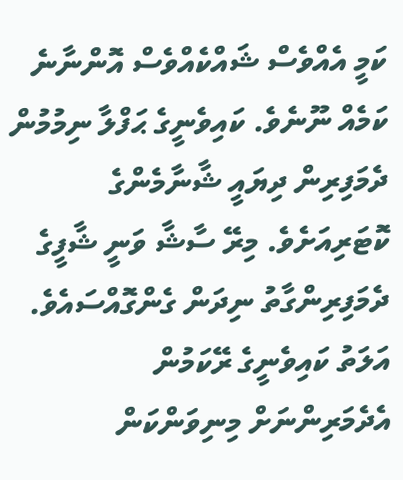ކަމީ އެއްވެސް ޝައްކެއްވެސް އޮންނާނެ ކަމެއް ނޫނެވެ. ކައިވެނީގެ ޙަފްލާ ނިމުމުން ދެމަފިރިން ދިޔައީ ޝާނާމެންގެ ކޮޓަރިއަށެވެ. މިރޭ ސާޝާ ވަނީ ޝާފީގެ ދެމަފިރިންގާތު ނިދަން ގެންގޮއްސައެވެ. އަލަތު ކައިވެނީގެ ރޭކަމުން އެދެމަރިންނަށް މިނިވަންކަން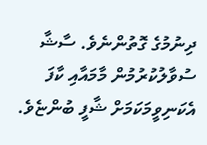ދިނުމުގެ ގޮތުންނެވެ. ސާޝާ ސުވާލުކުރުމުން މާމައާއި ކާފަ އެކަނިވީމަކަމަށް ޝާފީ ބުންޏެވެ.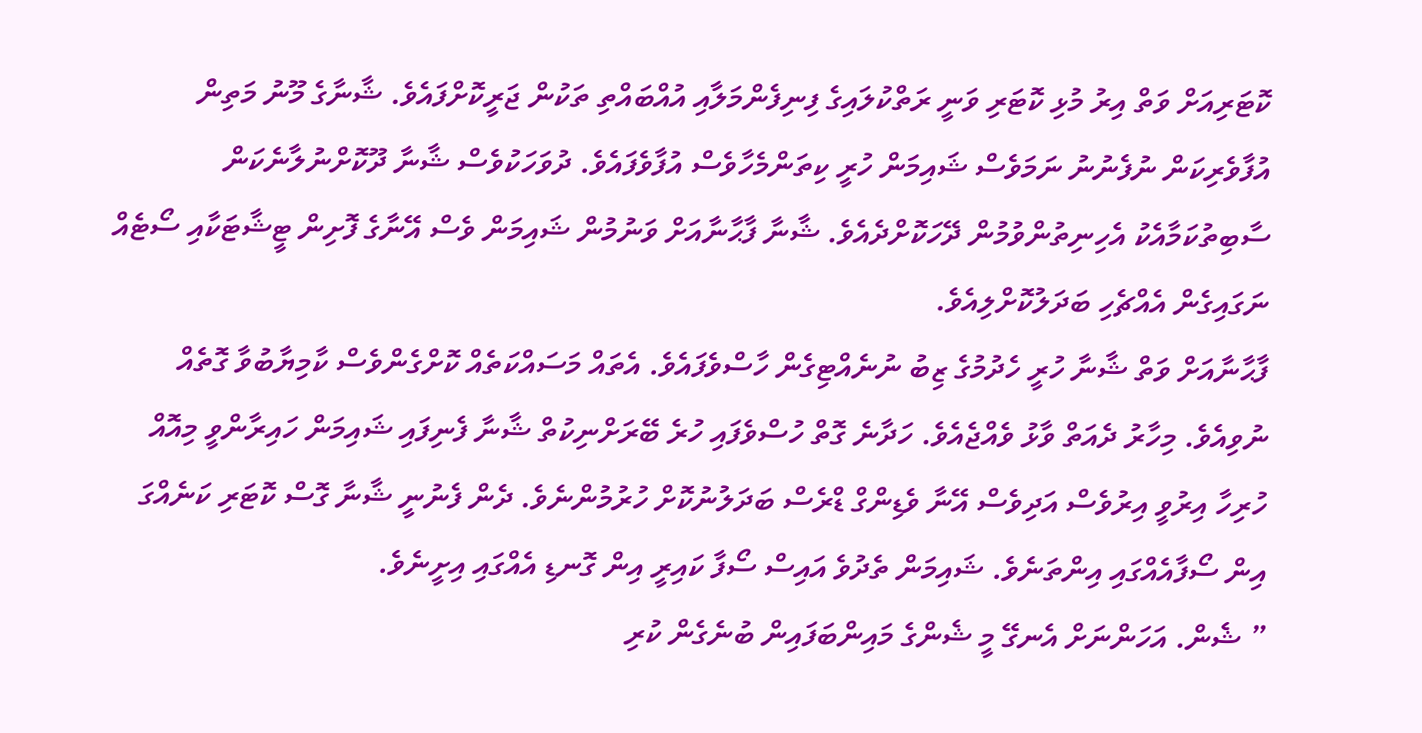ކޮޓަރިއަށް ވަތް އިރު މުޅި ކޮޓަރި ވަނީ ރަތްކުލައިގެ ފިނިފެންމަލާއި އުއްބައްތި ތަކުން ޖަރީކޮށްފައެވެ. ޝާނާގެ މޫނު މަތިން އުފާވެރިކަން ނުފެނުނު ނަމަވެސް ޝައިމަން ހުރީ ކިތަންމެހާވެސް އުފާވެފައެވެ. ދުވަހަކުވެސް ޝާނާ ދޫކޮށްނުލާނެކަން ސާބިތުކަމާއެކު އެހިނިތުންވުމުން ދޭހަކޮށްދެއެވެ. ޝާނާ ފާޙާނާއަށް ވަނުމުން ޝައިމަން ވެސް އޭނާގެ ފޮށިން ޓީޝާޓަކާއި ސޯޓެއް ނަގައިގެން އެއްޗެހި ބަދަލުކޮށްލިއެވެ.
ފާޙާނާއަށް ވަތް ޝާނާ ހުރީ ހެދުމުގެ ޒިބު ނުނެއްޓިގެން ހާސްވެފައެވެ. އެތައް މަސައްކަތެއް ކޮށްގެންވެސް ކާމިޔާބުވާ ގޮތެއް ނުވިއެވެ. މިހާރު ދެއަތް ވާޅު ވެއްޖެއެވެ. ހަދާނެ ގޮތް ހުސްވެފައި ހުރެ ބޭރަށްނިކުތް ޝާނާ ފެނިފައި ޝައިމަން ހައިރާންވީ މިއޮއް ހުރިހާ އިރުވީ އިރުވެސް އަދިވެސް އޭނާ ވެޑިންގް ޑްރެސް ބަދަލުނުކޮށް ހުރުމުންނެވެ. ދެން ފެނުނީ ޝާނާ ގޮސް ކޮޓަރި ކަނެއްގަ އިން ސޯފާއެއްގައި އިންތަނެވެ. ޝައިމަން ތެދުވެ އައިސް ސޯފާ ކައިރީ އިން ގޮނޑި އެއްގައި އިށީނެވެ.
” ޝެން. އަހަންނަށް އެނގޭ މީ ޝެންގެ މައިންބަފައިން ބުނެގެން ކުރި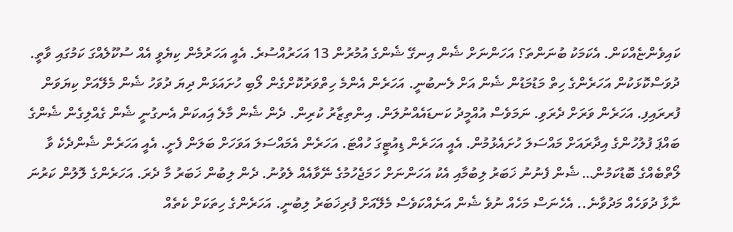ކައިވެންޏެއްކަން. އެކަމަކު ބުނަންތަ؟ އަހަންނަށް ޝެން އިނގޭ ޝެންގެ އުމުރުން 13 އަހަރުއްސުރެ. އެއީ އަހަރުމެން ކިޔެވީ އެއް ސުކޫލެއްގަ ކަމުގައި ވާތީ. ދުވަސްކޮޅަކުން އަހަރެންގެ ހިތް މަޑުމަޑުން ޝެން އަށް ލެނބުނީ. އަހަރެން އެންމެ ހިތްވަރުކޮށްގެން ލޯބި ހުށައަޅަން ދިޔަ ދުވަހު ޝެން މެލޭއަށް ކިޔަވަން ފުރރައިފި. އަހަރެން ވަރަށް ދެރަވި. ނަމަވެސް އުއްމީދު ކަނޑައެއްނުލަން. އިންތިޒާރު ކުރިން. ދެން ޝެން މާލެ އަިއކަން އެނގުނީ ޝެން ގެއްލިގެން ޝެންގެ ބައްޕަ ފުލުހުންގެ އިދާރައަށް މައްސަލަ ހުށައެޅުމުން. އެއީ އަހަރެން ޑިއުޓީގަ ހުއްޓަ. އަހަރެން އެމައްސަލަ އަވަހަށް ބަލަން ފެށީ. އެއީ އަހަރެން ޝެންދެކެ ވާ ލޯތްބެއްގެ ބޮޑުކަމުން… ޝެން ފެނުނު ޚަބަރު ލިބުމާއި އެކު އަހަންނަށް ހަމަޖެހުމުގެ ނޭވާއެއް ލެވުނު. ދެން ލިބުން ޚަބަރު މާ ދެރަ. އަހަރެންގެ ލޮލުން ކަރުނަ ނާޅާ ދުވަހެއް މަދުވާނެ.. އެހެނަސް މަހެއް ނުވެ ޝެން އަނެއްކަވެސް މެލޭއަށް ފުރިޚަބަރު ލިބުނީ. އަހަރެންގެ ހިތަކަށް ކެތެއް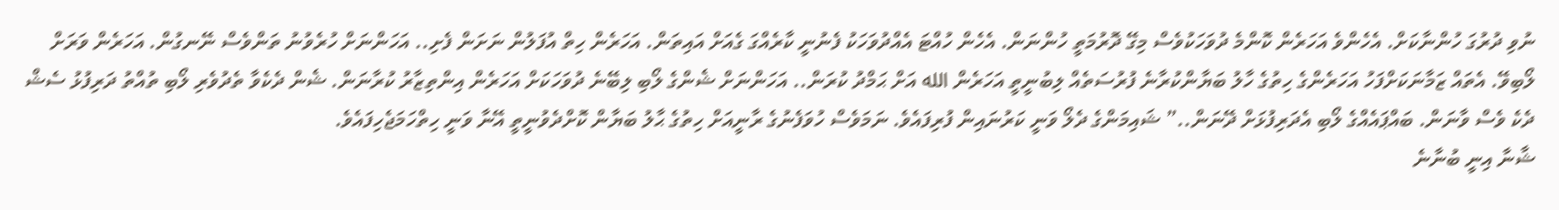ނުވި ދުރުގަ ހުންނާކަށް. އެހެންވެ އަހަރެން ކޮންމެ ދުވަހަކުވެސް މިގޭ ދޮރުމަތީ ހުންނަން. އެހެން ހުއްޓަ އެއްދުވަހަކު ފެނުނީ ކާރެއްގަ ގެއަށް އައިތަން. އަހަރެން ހިތް އުފަލުން ނަށަން ފެށި.. އަހަންނަށް ހުރެވުނު ތަންވެސް ނޭނގުން. އަހަރެން ވަރަށް ލޯބިވޭ. އެތައް ޒަމާނަކަށްފަހު އަހަރެންގެ ހިތުގެ ހާލު ބަޔާންކުރާނެ ފުރުސަތެއް ލިބުނީތީ އަހަރެން الله އަށް ޙަމްދު ކުރަން.. އަހަންނަށް ޝެންގެ ލޯބި ލިބޭނެ ދުވަހަކަށް އަހަރެން އިންތިޒާރު ކުރާނަން. ޝެން ދެކެވާ ތެދުވެރި ލޯބި ތުއްތު ދަރިފުޅު ސެޝް ދެކެ ވެސް ވާނަން. ބައްޕައެއްގެ ލޯބި އެދަރިފުޅަށް ދޭނަން..” ޝައިމަންގެ ދެލޯ ވަނީ ކަރުނައިން ފުރިފައެވެ. ނަމަވެސް ހުވަފެނުގެ ރާނީއަށް ހިތުގެ ޙާލު ބަޔާން ކޮށްދެވުނީތީ އޭނާ ވަނީ ހިތްހަމަޖެހިފައެވެ.
ޝާނާ އިނީ ބުނާނެ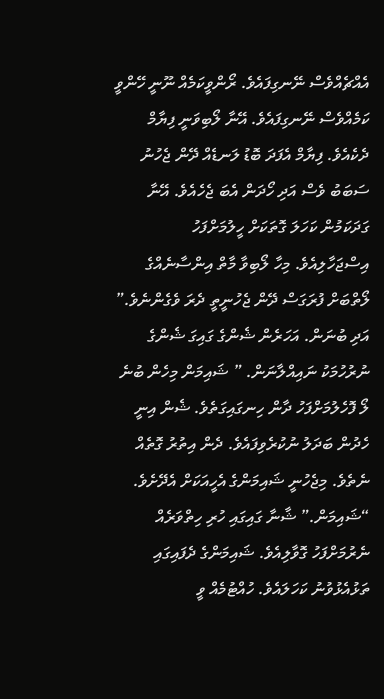އެއްޗެއްވެސް ނޭނގިފައެވެ. ރޯންވީކަމެއް ނޫނީ ހޭންވީ ކަމެއްވެސް ނޭނގިފައެވެ. އޭނާ ލޯބިވަނީ ފިޔާމް ދެކެއެވެ. ފިޔާމް އެފަދަ ބޮޑު ލަނޑެއް ދޭން ޖެހުނު ސަބަބު ވެސް އަދި ހޯދަން އެބަ ޖެހެއެވެ. އޭނާ ގަދަކަމުން ކަހަލަ ގޮތަކަށް ހީލުމަށްފަހު އިސްޖަހާލިއެވެ. މިހާ ލޯބިވާ މާތް އިންސާނެއްގެ ލޯތްބަށް ފުރަގަސް ދޭން ޖެހުނީތީ ދެރަ ވެގެންނެވެ.” އަދި ބުނަން. އަހަރެން ޝެންގެ ގައިގަ ޝެންގެ ނުރުހުމަކު ނައިއްލާނަން. ” ޝައިމަން މިހެން ބުނެ ލޯ ފޮހެލުމަށްފަހު ދާން ހިނގައިގަތެވެ. ޝެން އިނީ ހެދުން ބަދަލު ނުކުރެވިފައެވެ. ދެން އިތުރު ގޮތެއް ނެތެވެ. މިޖެހުނީ ޝައިމަންގެ އެހީއަކަށް އެދޭށެވެ.
“ޝައިމަން.” ޝާނާ ގައިގައި ހުރި ހިތްވަރެއް ނެރުމަށްފަހު ގޮވާލިއެވެ. ޝައިމަންގެ ދެފައިގައި ތަޅުއެޅުވުނު ކަހަލައެވެ. ހުއްޓުމެއް ވީ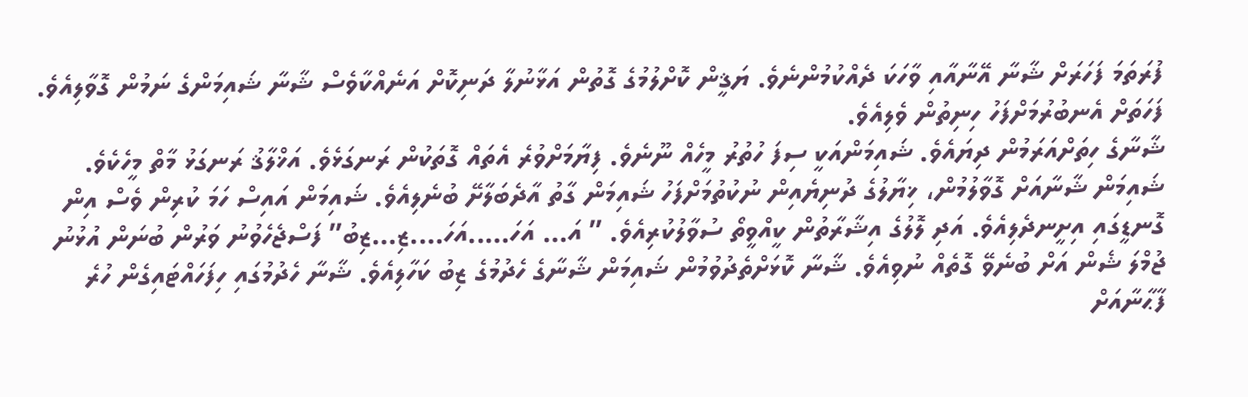ފުރަތަމަ ފަހަރަށް ޝާނާ އޭނާއާއި ވާހަކަ ދެއްކުމުންނެވެ. ޔަޤީން ކޮށްލުމުގެ ގޮތުން އަޅާނުލާ ދަނިކޮށް އަނެއްކާވެސް ޝާނާ ޝައިމަންގެ ނަމުން ގޮވާލިއެވެ. ފަހަތަށް އެނބުރުމަށްފަހު ހިނިތުން ވެލިއެވެ.
ޝާނާގެ ހިތަށްއަރަމުން ދިޔައެވެ. ޝައިމަންއަކީ ސިފަ ހުތުރު މީހެއް ނޫނެވެ. ފިޔާމަށްވުރެ އެތައް ގޮތަކުން ރަނގަޅެވެ. އަޚްލާޤު ރަނގަޅު މާތް މީހެކެވެ. ޝައިމަން ޝާނާއަށް ގޮވާލުމުން، ޚިޔާލުގެ ދުނިޔެއިން ނުކުތުމަށްފަހު ޝައިމަން ގާތު އާދެބަލާށޭ ބުނެލިއެވެ. ޝައިމަން އައިސް ހަމަ ކުރިން ވެސް އިން ގޮނޑީގައި އިށީނދެލިއެވެ. އަދި ލޮލުގެ އިޝާރާތުން ކީއްވީތޯ ސުވާލުކުރިއެވެ. ” އަ… އަހަ…..އަހަ….ޒި…ޒިބު” ފަސްޖެހެވުނު ވަރުން ބުނަން އުޅުނު ޖުމްލަ ޝެން އަށް ބުނެވޭ ގޮތެއް ނުވިއެވެ. ޝާނާ ކޮޅަށްތެދުވުމުން ޝައިމަން ޝާނާގެ ހެދުމުގެ ޒިބު ކަހާލިއެވެ. ޝާނާ ހެދުމުގައި ހިފަހައްޓައިގެން ހުރެ ފާޙާނާއަށް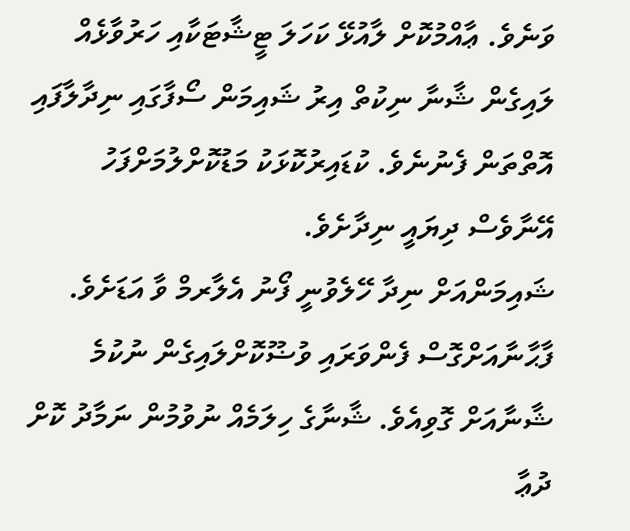ވަނެވެ. ޢާއްމުކޮށް ލާއުޅޭ ކަހަލަ ޓީޝާޓަކާއި ހަރުވާޅެއް ލައިގެން ޝާނާ ނިކުތް އިރު ޝައިމަން ސޯފާގައި ނިދާލާފައި އޮތްތަން ފެނުނެވެ. ކުޑައިރުކޮޅަކު މަޑުކޮށްލުމަށްފަހު އޭނާވެސް ދިޔައީ ނިދާށެވެ.
ޝައިމަންއަށް ނިދާ ހޭލެވުނީ ފޯނު އެލާރމް ވާ އަޑަށެވެ. ފާޙާނާއަށްގޮސް ފެންވަރައި ވުޟޫކޮށްލައިގެން ނުކުމެ ޝާނާއަށް ގޮވިއެވެ. ޝާނާގެ ހިލަމެއް ނުވުމުން ނަމާދު ކޮށް ދުޢާ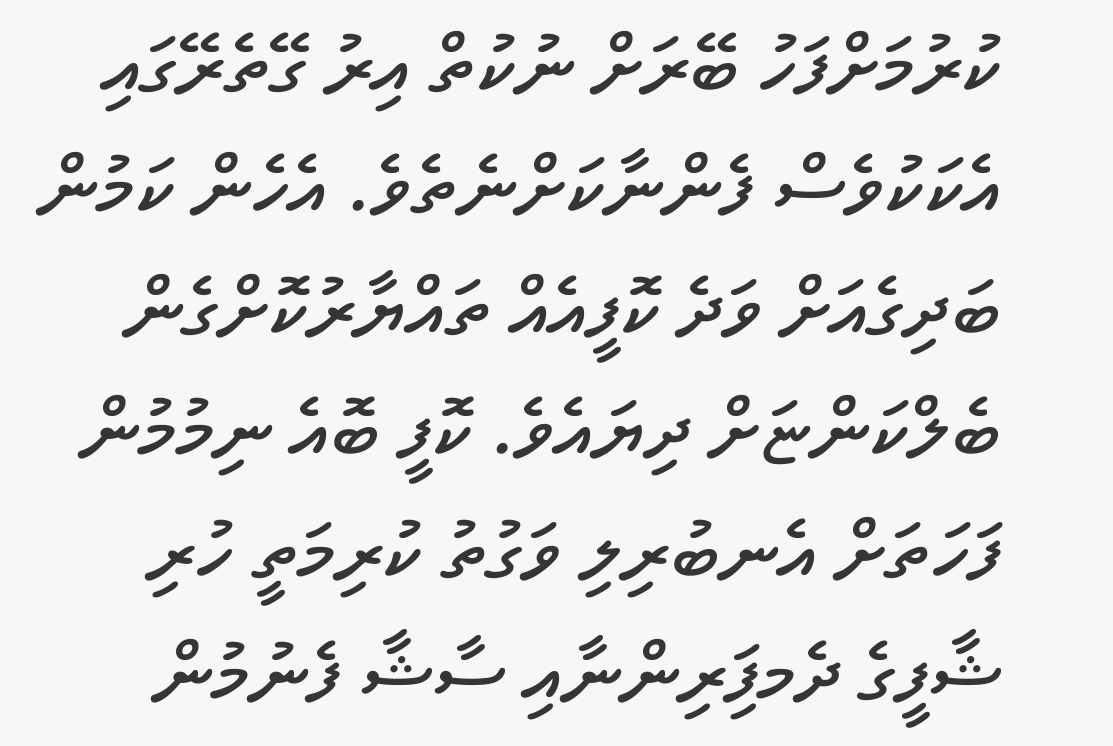ކުރުމަށްފަހު ބޭރަށް ނުކުތް އިރު ގޭތެރޭގައި އެކަކުވެސް ފެންނާކަށްނެތެވެ. އެހެން ކަމުން ބަދިގެއަށް ވަދެ ކޮފީއެއް ތައްޔާރުކޮށްގެން ބެލްކަންޏަށް ދިޔައެވެ. ކޮފީ ބޮއެ ނިމުމުން ފަހަތަށް އެނބުރިލި ވަގުތު ކުރިމަތީ ހުރި ޝާފީގެ ދެމފިަރިންނާއި ސާޝާ ފެނުމުން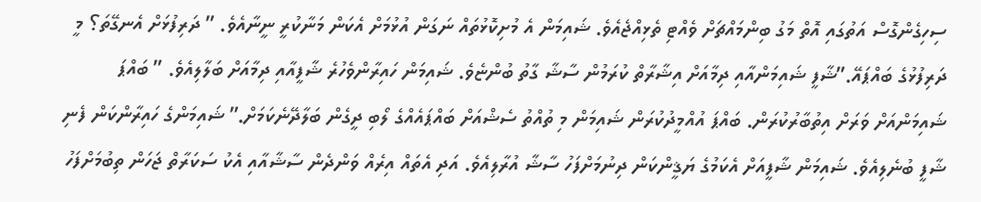ސިހިގެންގޮސް އަތުގައި އޮތް މަގު ބިންމައްޗަށް ވެއްޓި ތެޅިއްޖެއެވެ. ޝައިމަން އެ މުށިކޮޅުތައް ނަގަން އުޅުމަށް އެކަން މަނާކުރީ ނީނާއެވެ. ” ދަރިފުޅަށް އެނގޭތަ؟ މީ ދަރިފުޅުގެ ބައްޕައޭ.”ޝާފީ ޝައިމަންއާއި ދިމާއަށް އިޝާރާތް ކުރަމުން ސާޝާ ގާތު ބުންޏެވެ. ޝައިމަން ހައިރާންވެހުރެ ޝާފީއާއި ދިމާއަށް ބަލާލިއެވެ. ” ބައްޕަ ޝައިމަންއަށް ވަރަށް އިތުބާރުކުރަން. ބައްޕަ އުއްމީދުކުރަން ޝައިމަން މި ތުއްތު ސެޝްއަށް ބައްޕައެއްގެ ލޯބި ދީގެން ބަލާދޭނެކަމަށް.” ޝައިމަންގެ ހައިރާންކަން ފެނި ޝާފީ ބުނެލިއެވެ. ޝައިމަން ޝާފީއަށް އެކަމުގެ ޔަޤީންކަން ދިނުމަށްފަހު ސާޝާ އުރާލިއެވެ. އަދި އެތައް އިރެއް ވަންދެން ސާޝާއާއި އެކު ސަކަރާތް ޖަހަން ތިބުމަށްފަހު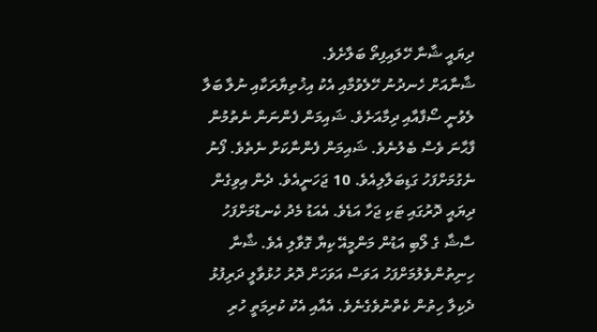ދިޔައީ ޝާނާ ހޭލައިފިތޯ ބަލާށެވެ.
ޝާނާއަށް ހެނދުނު ހޭލެވުމާއި އެކު އިޚުތިޔާރަކާއި ނުލާ ބަލާ ލެވުނީ ސޯފާއާއި ދިމާއަށެވެ. ޝައިމަން ފެންނަން ނެތުމުން ފާޙާނަ ވެސް ބެލުނެވެ. ޝައިމަން ފެންނާކަށް ނެތެވެ. ފޯނު ނެގުމަށްފަހު ގަޑިބަލާލިއެވެ. 10 ޖަހަނީއެވެ. ދެން އިވިގެން ދިޔައީ ދޮރުގައި ޓަކި ޖަހާ އަޑެވެ. އެއަޑު މެދު ކެނޑުމަށްފަހު ސާޝާ ގެ ލޯބި އަޑުން މަންމީއޭ ކިޔާ ގޮވާލި އެވެ. ޝާނާ ހިނިތުންވެލުމަށްފަހު އަވަސް އަވަހަށް ދޮރު ހުޅުވާލީ ދަރިފުޅު ދެކިލާ ހިތުން ކެތްނުވެގެނެވެ. އެއާއި އެކު ކުރިމަތީ ހުރި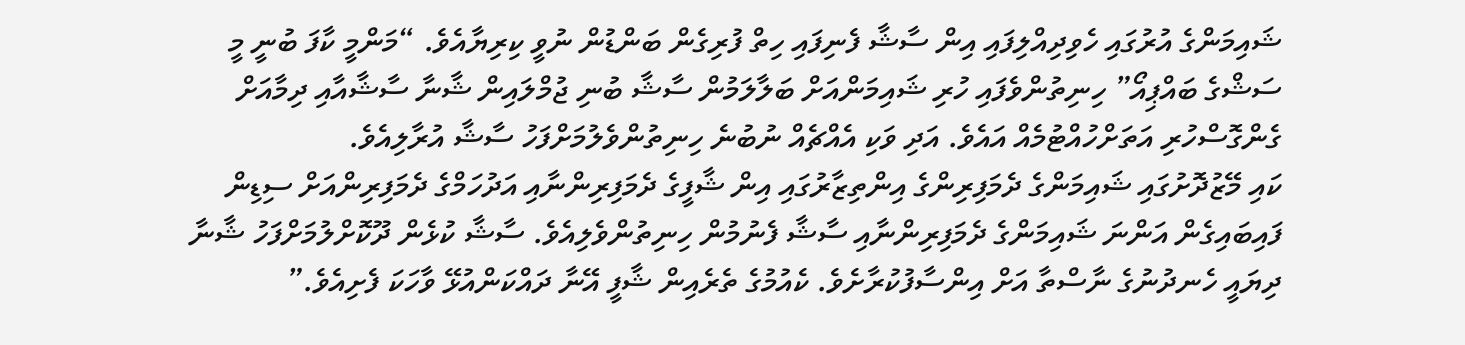ޝައިމަންގެ އުރުގައި ހެވިދިއްލިފައި އިން ސާޝާ ފެނިފައި ހިތް ފުރިގެން ބަންޑުން ނުވީ ކިރިޔާއެވެ. “މަންމީ ކާފަ ބުނީ މީ ސަޝްގެ ބައްޕިއޯ” ހިނިތުންވެފައި ހުރި ޝައިމަންއަށް ބަލާލަމުން ސާޝާ ބުނި ޖުމްލައިން ޝާނާ ސާޝާއާއި ދިމާއަށް ގެންގޮސްހުރި އަތަށްހުއްޓުމެއް އައެވެ. އަދި ވަކި އެއްޗެއް ނުބުނެ ހިނިތުންވެލުމަށްފަހު ސާޝާ އުރާލިއެވެ.
ކައި މޭޒުދޮށުގައި ޝައިމަންގެ ދެމަފިރިންގެ އިންތިޒާރުގައި އިން ޝާފީގެ ދެމަފިރިންނާއި އަދުހަމްގެ ދެމަފިރިންއަށް ސިޑިން ފައިބައިގެން އަންނަ ޝައިމަންގެ ދެމަފިރިންނާއި ސާޝާ ފެނުމުން ހިނިތުންވެލިއެވެ. ސާޝާ ކުޅެން ދޫކޮށްލުމަށްފަހު ޝާނާ ދިޔައީ ހެނދުނުގެ ނާސްތާ އަށް އިންސާފުކުރާށެވެ. ކެއުމުގެ ތެރެއިން ޝާފީ އޭނާ ދައްކަންއުޅޭ ވާހަކަ ފެށިއެވެ.”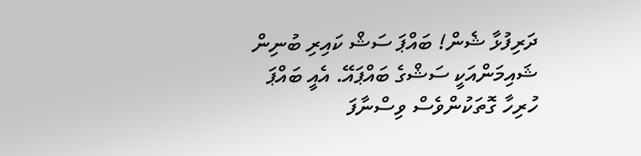ދަރިފުޅާ ޝެން! ބައްޕަ ސަޝް ކައިރި ބުނިން ޝައިމަންއަކީ ސަޝްގެ ބައްޕައޭ. އެއީ ބައްޕަ ހުރިހާ ގޮތަކުންވެސް ވިސްނާފަ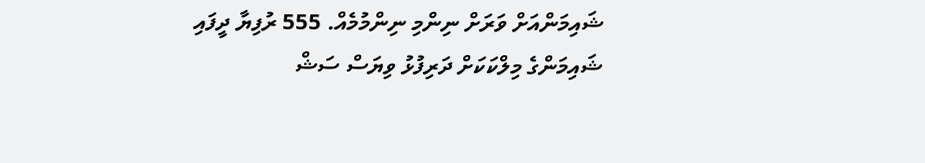ޝައިމަންއަށް ވަރަށް ނިންމި ނިންމުމެއް. 555 ރުފިޔާ ދީފައި ޝައިމަންގެ މިލްކަކަށް ދަރިފުޅު ވިޔަސް ސަޝް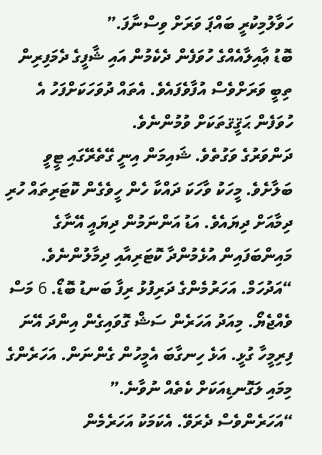ހަވާލުމިކުރީ ބައްޕަ ވަރަށް ވިސްނާފަ.”
ބޮޑު ޢާއިލާއެއްގެ ހުވަފެން ދެކެމުން އައި ޝާފީގެ ދެމަފިރިން ތިބީ ވަރަށްވެސް އުފާވެފައެވެ. އެތައް ދުވަހަކަށްފަހު އެ ހުވަފެން ޙަޤީޤތަކަށް ވުމުންނެވެ.
ދަންވަރުގެ ވަގުތެވެ. ޝައިމަން އިނީ ގޭތެރޭގައި ޓީވީ ބަލާށެވެ. މީހަކު ވާހަކަ ދައްކާ ހެން ހީވެގެން ކޮޓަރިތައް ހުރި ދިމާއަށް ދިޔައެވެ. އަޑު އަންނަމުން ދިޔައީ އޭނާގެ މައިންބަފައިން އުޅެމުންދާ ކޮޓަރިއާއި ދިމާލުންނެވެ.
“އަދުހަމް. އަހަރުމެންގެ ދަރިފުޅު ރިފާ ބަނޑު ބޮޑޯ. 6 މަސް ވެއްޖެޔޯ. މިއަދު އަހަރެން ސަޝް ގޮވައިގެން އިންދަ އޭނަ ފިރިމީހާ ގުޅީ. އަޅެ ހިނގާބަ އެމީހުން ގެންނަން. އަހަރެންގެ މިމައި ލަގޮނޑިއަކަށް ކެތެއް ނުވާނެ.”
“އަހަރެންވެސް ދެރަވޭ. އެކަމަކު އަހަރެމެން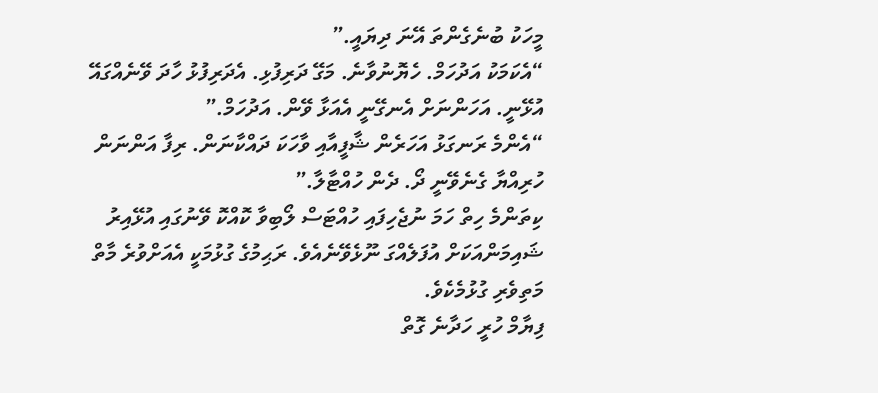މީހަކު ބުނެގެންތަ އޭނަ ދިޔައީ.”
“އެކަމަކު އަދުހަމް. ހެޔޮނުވާނެ. މަގޭ ދަރިފުޅި. އެދަރިފުޅު ހާދަ ވޭނެއްގައޭ އުޅޭނީ. އަހަންނަށް އެނގޭނީ އެއަޅާ ވޭން. އަދުހަމް.”
“އެންމެ ރަނގަޅު އަހަރެން ޝާފީއާއި ވާހަކަ ދައްކާނަން. ރިފާ އަންނަން ހުރިއްޔާ ގެނެވޭނީ ދޯ. ދެން ހުއްޓާލާ.”
ކިތަންމެ ހިތް ހަމަ ނުޖެހިފައި ހުއްޓަސް ލޯބިވާ ކޮއްކޮ ވޭނުގައި އުޅޭއިރު ޝައިމަންއަކަށް އުފަލެއްގަ ނޫޅެވޭނެއެވެ. ރަޙިމުގެ ގުޅުމަކީ އެއަށްވުރެ މާތް މަތިވެރި ގުޅުމެކެވެ.
ފިޔާމް ހުރީ ހަދާނެ ގޮތް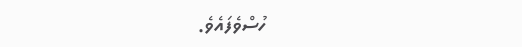ހުސްވެފައެވެ.